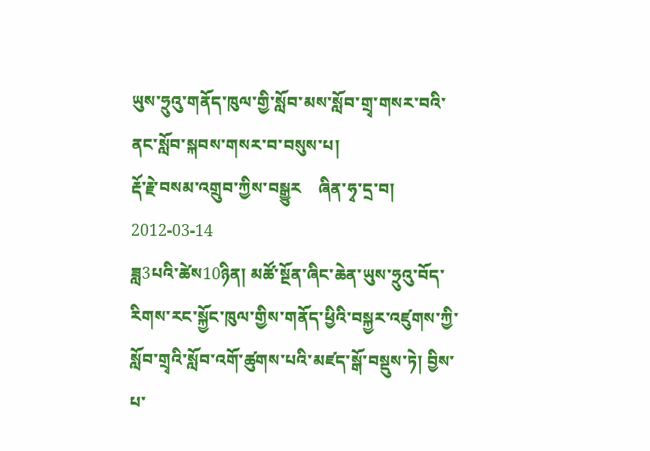ཡུས་ཧྲུའུ་གནོད་ཁུལ་གྱི་སློབ་མས་སློབ་གྲྭ་གསར་བའི་ནང་སློབ་སྐབས་གསར་བ་བསུས་པ།
རྡོ་རྗེ་བསམ་འགྲུབ་ཀྱིས་བསྒྱུར    ཞིན་ཧྭ་དྲ་བ།    2012-03-14
ཟླ3པའི་ཚེས10ཉིན། མཚོ་སྔོན་ཞིང་ཆེན་ཡུས་ཧྲུའུ་བོད་རིགས་རང་སྐྱོང་ཁུལ་གྱིས་གནོད་ཕྱིའི་བསྐྱར་འཛུགས་ཀྱི་སློབ་གྲྭའི་སློབ་འགོ་ཚུགས་པའི་མཛད་སྒོ་བསྡུས་ཏེ། བྱིས་པ་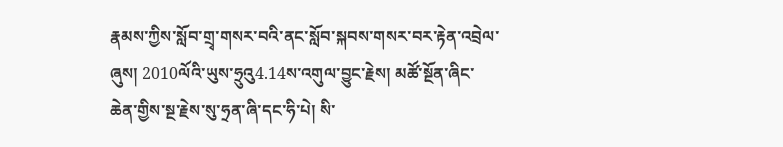རྣམས་ཀྱིས་སློབ་གྲྭ་གསར་བའི་ནང་སློབ་སྐབས་གསར་བར་རྟེན་འབྲེལ་ཞུས། 2010ལོའི་ཡུས་ཧྲུའུ4.14ས་འགུལ་བྱུང་རྗེས། མཚོ་སྔོན་ཞིང་ཆེན་གྱིས་སྔ་རྗེས་སུ་ཧྲན་ཞི་དང་ཧི་པེ། སི་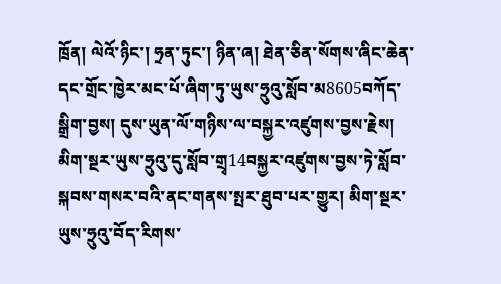ཁྲོན། ལེའོ་ཉིང་། ཧྲན་ཏུང་། ཉིན་ཞ། ཐེན་ཅིན་སོགས་ཞིང་ཆེན་དང་གྲོང་ཁྱེར་མང་པོ་ཞིག་ཏུ་ཡུས་ཧྲུའུ་སློབ་མ8605བཀོད་སྒྲིག་བྱས། དུས་ཡུན་ལོ་གཉིས་ལ་བསྐྱར་འཛུགས་བྱས་རྗེས། མིག་སྔར་ཡུས་ཧྲུའུ་དུ་སློབ་གྲྭ14བསྐྱར་འཛུགས་བྱས་ཏེ་སློབ་སྐབས་གསར་བའི་ནང་གནས་སྤར་ཐུབ་པར་གྱུར། མིག་སྔར་ཡུས་ཧྲུའུ་བོད་རིགས་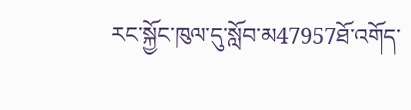རང་སྐྱོང་ཁུལ་དུ་སློབ་མ47957ཐོ་འགོད་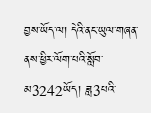བྱས་ཡོད་ལ། དེའི་ནང་ཡུལ་གཞན་ནས་ཕྱིར་ལོག་པའི་སློབ་མ3242ཡོད། ཟླ3པའི་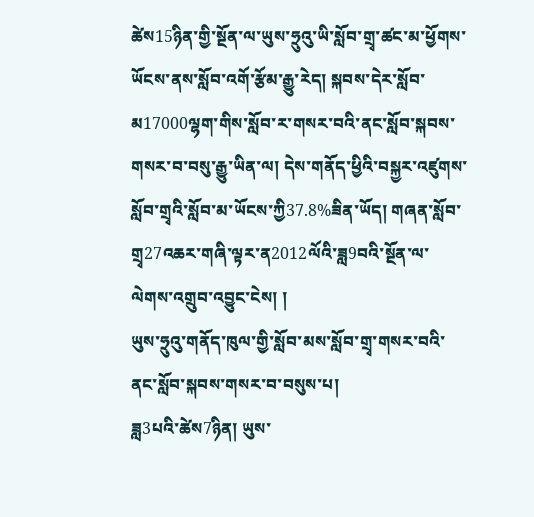ཚེས15ཉིན་གྱི་སྔོན་ལ་ཡུས་ཧྲུའུ་ཡི་སློབ་གྲྭ་ཚང་མ་ཕྱོགས་ཡོངས་ནས་སློབ་འགོ་རྩོམ་རྒྱུ་རེད། སྐབས་དེར་སློབ་མ17000ལྷག་གིས་སློབ་ར་གསར་བའི་ནང་སློབ་སྐབས་གསར་བ་བསུ་རྒྱུ་ཡིན་ལ། དེས་གནོད་ཕྱིའི་བསྐྱར་འཛུགས་སློབ་གྲྭའི་སློབ་མ་ཡོངས་ཀྱི37.8%ཟིན་ཡོད། གཞན་སློབ་གྲྭ27འཆར་གཞི་ལྟར་ན2012ལོའི་ཟླ9བའི་སྔོན་ལ་ལེགས་འགྲུབ་འབྱུང་ངེས། །
ཡུས་ཧྲུའུ་གནོད་ཁུལ་གྱི་སློབ་མས་སློབ་གྲྭ་གསར་བའི་ནང་སློབ་སྐབས་གསར་བ་བསུས་པ།
ཟླ3པའི་ཚེས7ཉིན། ཡུས་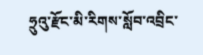ཧྲུའུ་རྫོང་མི་རིགས་སློབ་འབྲིང་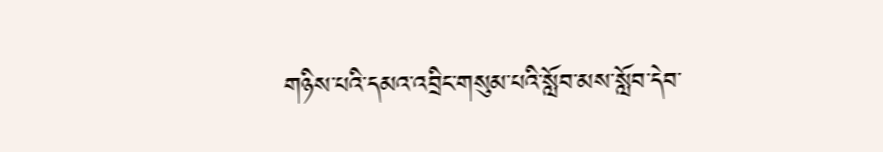གཉིས་པའི་དམའ་འབྲིང་གསུམ་པའི་སློབ་མས་སློབ་དེབ་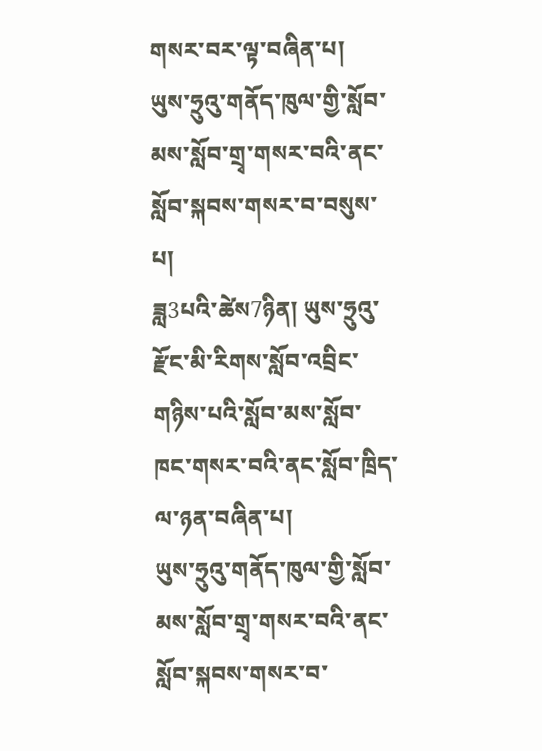གསར་བར་ལྟ་བཞིན་པ།
ཡུས་ཧྲུའུ་གནོད་ཁུལ་གྱི་སློབ་མས་སློབ་གྲྭ་གསར་བའི་ནང་སློབ་སྐབས་གསར་བ་བསུས་པ།
ཟླ3པའི་ཚེས7ཉིན། ཡུས་ཧྲུའུ་རྫོང་མི་རིགས་སློབ་འབྲིང་གཉིས་པའི་སློབ་མས་སློབ་ཁང་གསར་བའི་ནང་སློབ་ཁྲིད་ལ་ཉན་བཞིན་པ།
ཡུས་ཧྲུའུ་གནོད་ཁུལ་གྱི་སློབ་མས་སློབ་གྲྭ་གསར་བའི་ནང་སློབ་སྐབས་གསར་བ་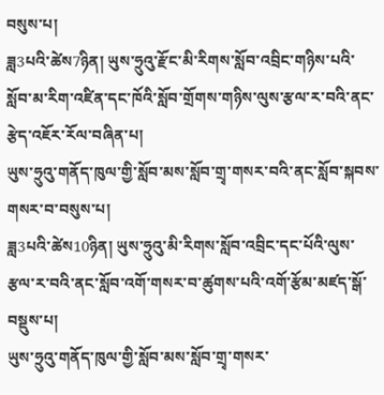བསུས་པ།
ཟླ3པའི་ཚེས7ཉིན། ཡུས་ཧྲུའུ་རྫོང་མི་རིགས་སློབ་འབྲིང་གཉིས་པའི་སློབ་མ་རིག་འཛིན་དང་ཁོའི་སློབ་གྲོགས་གཉིས་ལུས་རྩལ་ར་བའི་ནང་རྩེད་འཇོར་རོལ་བཞིན་པ།
ཡུས་ཧྲུའུ་གནོད་ཁུལ་གྱི་སློབ་མས་སློབ་གྲྭ་གསར་བའི་ནང་སློབ་སྐབས་གསར་བ་བསུས་པ།
ཟླ3པའི་ཚེས10ཉིན། ཡུས་ཧྲུའུ་མི་རིགས་སློབ་འབྲིང་དང་པོའི་ལུས་རྩལ་ར་བའི་ནང་སློབ་འགོ་གསར་བ་ཚུགས་པའི་འགོ་རྩོམ་མཛད་སྒོ་བསྡུས་པ།
ཡུས་ཧྲུའུ་གནོད་ཁུལ་གྱི་སློབ་མས་སློབ་གྲྭ་གསར་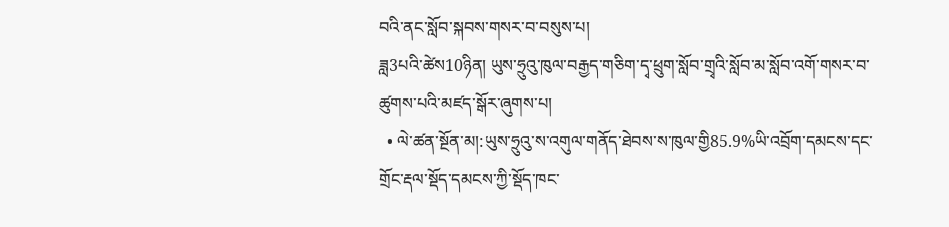བའི་ནང་སློབ་སྐབས་གསར་བ་བསུས་པ།
ཟླ3པའི་ཚེས10ཉིན། ཡུས་ཧྲུའུ་ཁུལ་བརྒྱད་གཅིག་དྭ་ཕྲུག་སློབ་གྲྭའི་སློབ་མ་སློབ་འགོ་གསར་བ་ཚུགས་པའི་མཛད་སྒོར་ཞུགས་པ།
  • ལེ་ཚན་སྔོན་མ།:ཡུས་ཧྲུའུ་ས་འགུལ་གནོད་ཐེབས་ས་ཁུལ་གྱི85.9%ཡི་འབྲོག་དམངས་དང་གྲོང་རྡལ་སྡོད་དམངས་ཀྱི་སྡོད་ཁང་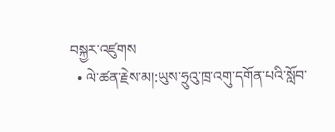བསྐྱར་འཛུགས
  • ལེ་ཚན་རྗེས་མ།:ཡུས་ཧྲུའུ་ཁྲ་འགུ་དགོན་པའི་སློབ་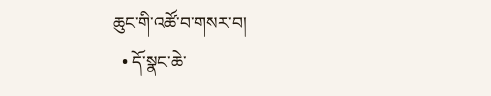ཆུང་གི་འཚོ་བ་གསར་བ།
  • དོ་སྣང་ཆེ་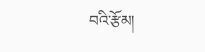བའི་རྩོམ།